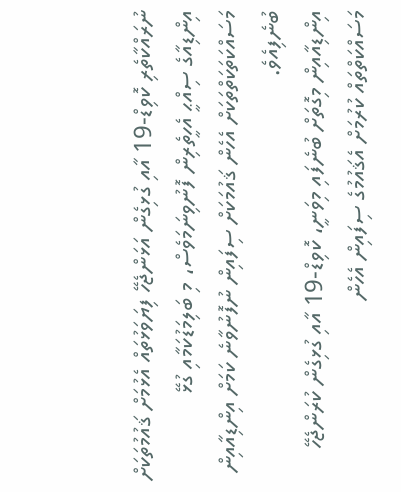ނުރައްކާތެރި ކޮވިޑް-19 އާއި ގުޅިގެން އަޅަންޖެހޭ ފިޔަވަޅުތައް އެޅުމަށް ޤައުމުތަކަށް އިންޑިއާގެ ސިއްޙީ އެހީތެރިން ފޮނުވިނަމަވެސް، މި ބަލިމަޑުކަމާއި ގުޅޭ މަސައްކަތަކަތްތަކަށް އެހެން ޤައުމަކަށް ސިފައިން ނުފޮނުވާނެ ކަމަށް އިންޑިއާއިން ބުނެފިއެވެ.
އިންޑިއާއިން މިގޮތަށް ބުނެފައި މިވަނީ، ކޮވިޑް-19 އާއި ގުޅިގެން ކުރަންޖެހޭ މަސައްކަތްތައް ކުރުމަށް އެޤައުމުގެ ސިފައިން އެހެން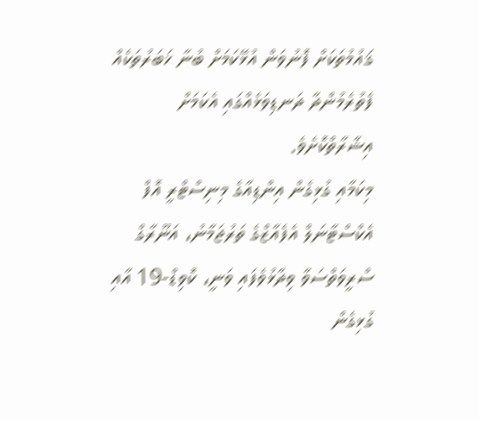ޤައުމުތަކަށް ފޮނުވަން އުޅޭކަމަށް ބުނާ ޚަބަރުތަކެއް ފެތުރެމުންދާ ދަނޑިވަޅެއްގައި އެކަމަށް އިޝާރާތްކޮށެވެ.
މިކަމާއި ގުޅިގެން އިންޑިއާގެ މިނިސްޓްރީ އޮފް އެކްސްޓާނަލް އެފެއާޒްގެ ތަރުޖަމާނު، އަނޫރާގް ސްރީވަތްސަވާ ވިދާޅުވެފައި ވަނީ، ކޮވިޑް-19 އާއި ގުޅިގެން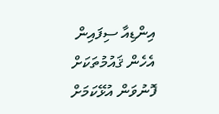އިންޑިއާ ސިފައިން އެހެން ޤައުމުތަކަށް ފޮނުވަން އުޅޭކަމަށް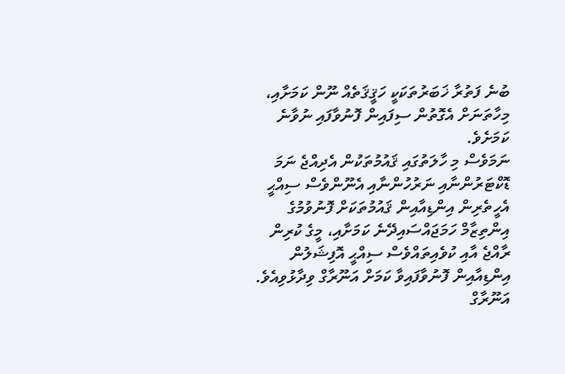ބުނެ ފަތުރާ ޚަބަރުތަކަކީ ހަޤީޤަތެއް ނޫން ކަމަށާއި، މިހާތަނަށް އެގޮތުން ސިފައިން ފޮނުވާފައި ނުވާނެ ކަމަށެވެ.
ނަމަވެސް މި ހާލަތުގައި ޤައުމުތަކުން އެދިއްޖެ ނަމަ ޑޮކްޓަރުންނާއި ނަރުހުންނާއި އެނޫންވެސް ސިއްޙީ އެހީތެރިން އިންޑިއާއިން ޤައުމުތަކަށް ފޮނުވުމުގެ އިންތިޒާމް ހަމަޖައްސައިދޭނެ ކަމަށާއި، މީގެ ކުރިން ރާއްޖެ އާއި ކުވެއިތައްވެސް ސިއްޙީ އޮފިޝަލުން އިންޑިއާއިން ފޮނުވާފައިވާ ކަމަށް އަނޫރާގް ވިދާޅުވިއެވެ.
އަނޫރާގް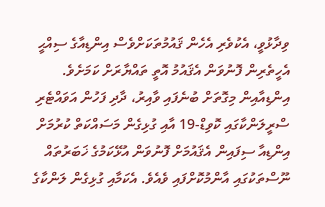ވިދާޅުވީ، އެކުވެރި އެހެން ޤައުމުތަކަށްވެސް އިންޑިއާގެ ސިއްޙީ އެހީތެރިން ފޮނުވަން އެޤައުމު އޮތީ ތައްޔާރަށް ކަމަށެވެ.
އިންޑިއާއިން މިގޮތަށް ބުނެފައި ވާއިރު، ދާދި ފަހުން އަވައްޓެރި ސްރީލަންކާގައި ކޮވިޑް-19 އާއި ގުޅިގެން މަސައްކަތް ކުރުމަށް އިންޑިއާ ސިފައިން އެޤައުމަށް ފޮނުވަން އުޅޭކަމުގެ ޚަބަރުތައް ނޫސްތަކުގައި އާންމުކޮށްފައި ވެއެވެ. އެކަމާއި ގުޅިގެން ލަންކާގެ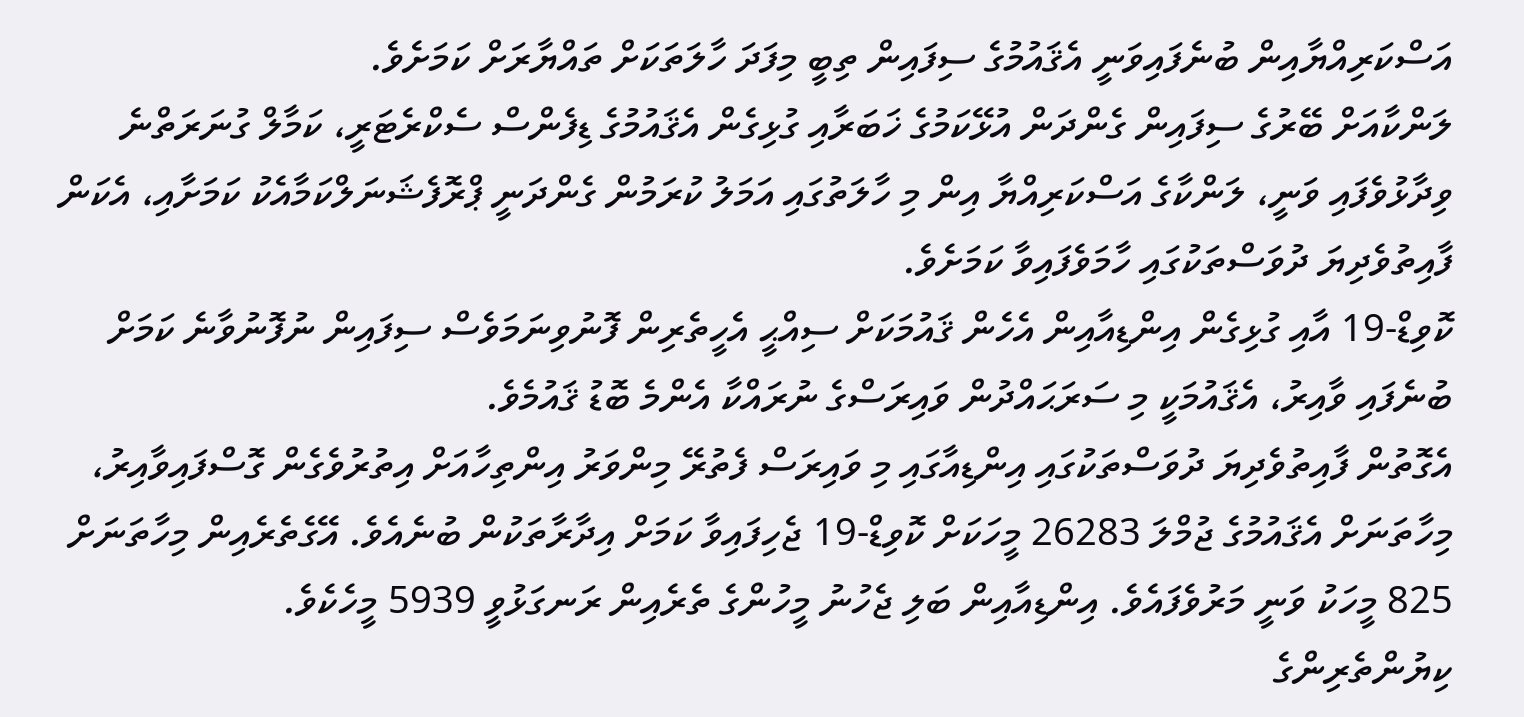އަސްކަރިއްޔާއިން ބުނެފައިވަނީ އެޤައުމުގެ ސިފައިން ތިބީ މިފަދަ ހާލަތަކަށް ތައްޔާރަށް ކަމަށެވެ.
ލަންކާއަށް ބޭރުގެ ސިފައިން ގެންދަން އުޅޭކަމުގެ ޚަބަރާއި ގުޅިގެން އެޤައުމުގެ ޑިފެންސް ސެކްރެޓަރީ، ކަމާލް ގުނަރަތްނެ ވިދާޅުވެފައި ވަނީ، ލަންކާގެ އަސްކަރިއްޔާ އިން މި ހާލަތުގައި އަމަލު ކުރަމުން ގެންދަނީ ޕްރޮފެޝަނަލްކަމާއެކު ކަމަށާއި، އެކަން ފާއިތުވެދިޔަ ދުވަސްތަކުގައި ހާމަވެފައިވާ ކަމަށެވެ.
ކޮވިޑް-19 އާއި ގުޅިގެން އިންޑިއާއިން އެހެން ޤައުމަކަށް ސިއްޙީ އެހީތެރިން ފޮނުވިނަމަވެސް ސިފައިން ނުފޮނުވާނެ ކަމަށް ބުނެފައި ވާއިރު، އެޤައުމަކީ މި ސަރަޙައްދުން ވައިރަސްގެ ނުރައްކާ އެންމެ ބޮޑު ޤައުމެވެ.
އެގޮތުން ފާއިތުވެދިޔަ ދުވަސްތަކުގައި އިންޑިއާގައި މި ވައިރަސް ފެތުރޭ މިންވަރު އިންތިހާއަށް އިތުރުވެގެން ގޮސްފައިވާއިރު، މިހާތަނަށް އެޤައުމުގެ ޖުމްލަ 26283 މީހަކަށް ކޮވިޑް-19 ޖެހިފައިވާ ކަމަށް އިދާރާތަކުން ބުނެއެވެ. އޭގެތެރެއިން މިހާތަނަށް 825 މީހަކު ވަނީ މަރުވެފައެވެ. އިންޑިއާއިން ބަލި ޖެހުނު މީހުންގެ ތެރެއިން ރަނގަޅުވީ 5939 މީހެކެވެ.
ކިޔުންތެރިންގެ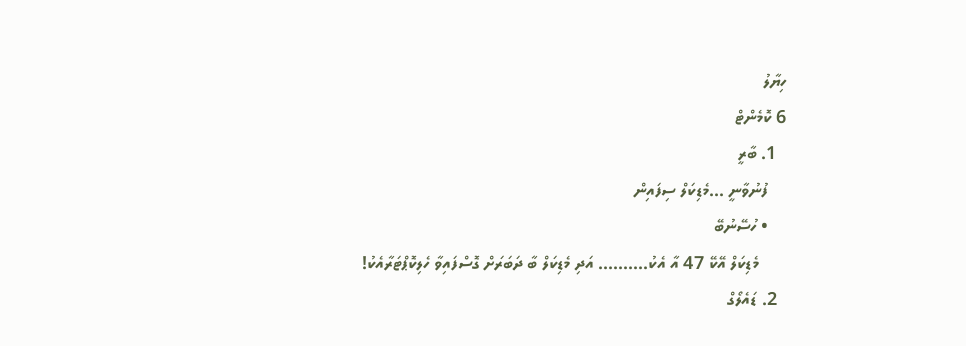ހިޔާލު
6 ކޮމެންޓް
  1. ބާރީ
    ފުނުވާނީ ...މެޑިކަލް ސިފައިން
    • ހުސޭނުބޭ
      މެޑިކަލް އޭކޭ 47 އާ އެކު.......... އަދި މެޑިކަލް ބާ ދަބަރަށް ގޮސްފައިވާ ހެލިކޮޕްޓަރާއެކު!
  2. ޑައެލޯގް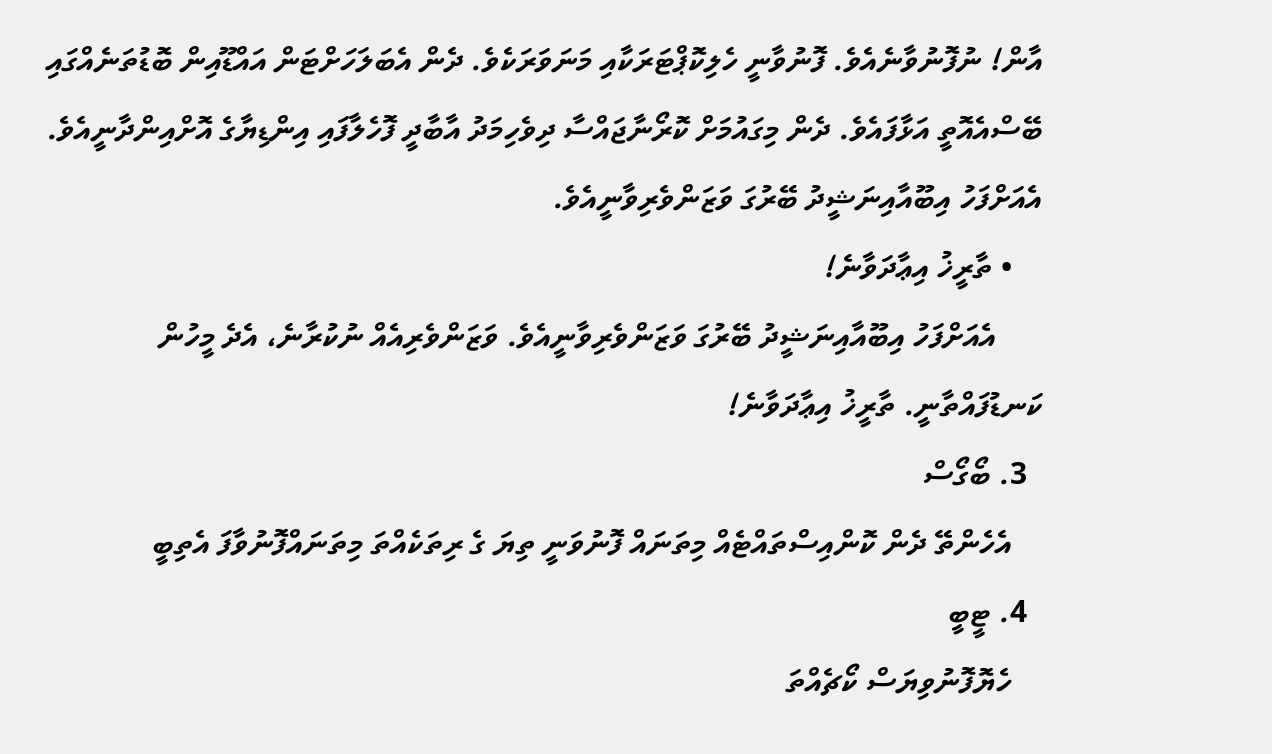އާން! ނުފޮނުވާނެއެވެ. ފޮނުވާނީ ހެލިކޮޕްޓަރަކާއި މަނަވަރަކެވެ. ދެން އެބަލަހަށްޓަން އައްޑޫއިން ބޮޑުތަނެއްގައި ބޭސްއެއޮތީ އަޅާފައެވެ. ދެން މިގައުމަށް ކޮރޯނާޖައްސާ ދިވެހިމަދު އާބާދީ ފޮހެލާފައި އިންޑިޔާގެ އޮށްއިންދާނީއެވެ. އެއަށްފަހު އިބޫއާއިނަޝީދު ބޭރުގަ ވަޒަންވެރިވާނީއެވެ.
    • ތާރީޚު އިޢާދަވާނެ!
      އެއަށްފަހު އިބޫއާއިނަޝީދު ބޭރުގަ ވަޒަންވެރިވާނީއެވެ. ވަޒަންވެރިއެއް ނުކުރާނެ، އެދެ މީހުން ކަނޑުފައްތާނީ. ތާރީޚު އިޢާދަވާނެ!
  3. ބޯގޯސް
    އެހެންތޭ ދެން ކޮންއިސްތައްޓެއް މިތަނައް ފޮނުވަނީ ތިޔަ ގެ ރިތަކެއްތަ މިތަނައްފޮނުވާފަ އެތިބީ
  4. ޓީބީ
    ހެޔޮފޮނުވިޔަސް ކޯޗެއްތަ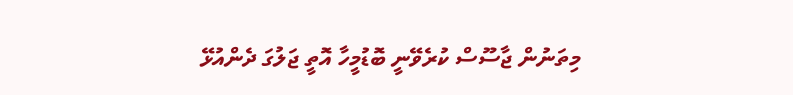މިތަނުން ޖާސޫސް ކުރެވޭނީ ބޮޑުމީހާ އޮތީ ޖަލުގަ ދެންއުޅޭ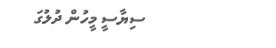ސިޔާސީ މީހުން ދުލުގަ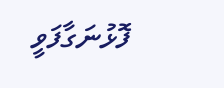ފޮޅުނަގާފަވީ